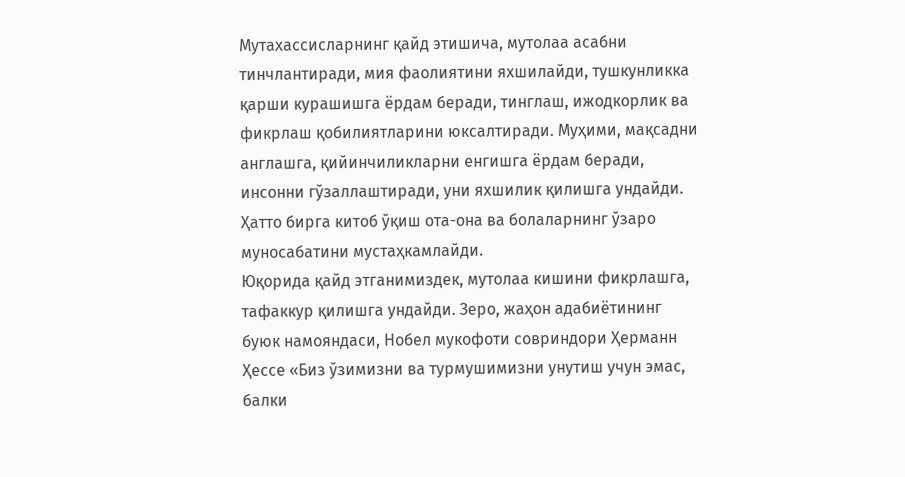Мутахассисларнинг қайд этишича, мутолаа асабни тинчлантиради, мия фаолиятини яхшилайди, тушкунликка қарши курашишга ёрдам беради, тинглаш, ижодкорлик ва фикрлаш қобилиятларини юксалтиради. Муҳими, мақсадни англашга, қийинчиликларни енгишга ёрдам беради, инсонни гўзаллаштиради, уни яхшилик қилишга ундайди. Ҳатто бирга китоб ўқиш ота-она ва болаларнинг ўзаро муносабатини мустаҳкамлайди.
Юқорида қайд этганимиздек, мутолаа кишини фикрлашга, тафаккур қилишга ундайди. Зеро, жаҳон адабиётининг буюк намояндаси, Нобел мукофоти совриндори Ҳерманн Ҳессе «Биз ўзимизни ва турмушимизни унутиш учун эмас, балки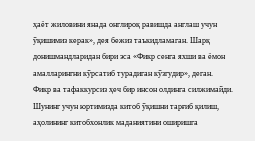ҳаёт жиловини янада онглироқ равишда англаш учун ўқишимиз керак», дея бежиз таъкидламаган. Шарқ донишмандларидан бири эса «Фикр сенга яхши ва ёмон амалларингни кўрсатиб турадиган кўзгудир», деган.
Фикр ва тафаккурсиз ҳеч бир инсон олдинга силжимайди. Шунинг учун юртимизда китоб ўқишни тарғиб қилиш, аҳолининг китобхонлик маданиятини оширишга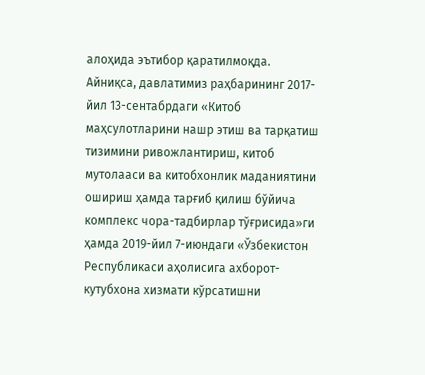алоҳида эътибор қаратилмоқда. Айниқса, давлатимиз раҳбарининг 2017-йил 13-сентабрдаги «Китоб маҳсулотларини нашр этиш ва тарқатиш тизимини ривожлантириш, китоб мутолааси ва китобхонлик маданиятини ошириш ҳамда тарғиб қилиш бўйича комплекс чора-тадбирлар тўғрисида»ги ҳамда 2019-йил 7-июндаги «Ўзбекистон Республикаси аҳолисига ахборот-кутубхона хизмати кўрсатишни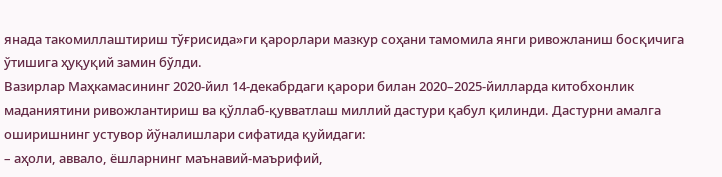янада такомиллаштириш тўғрисида»ги қарорлари мазкур соҳани тамомила янги ривожланиш босқичига ўтишига ҳуқуқий замин бўлди.
Вазирлар Маҳкамасининг 2020-йил 14-декабрдаги қарори билан 2020–2025-йилларда китобхонлик маданиятини ривожлантириш ва қўллаб-қувватлаш миллий дастури қабул қилинди. Дастурни амалга оширишнинг устувор йўналишлари сифатида қуйидаги:
– аҳоли, аввало, ёшларнинг маънавий-маърифий,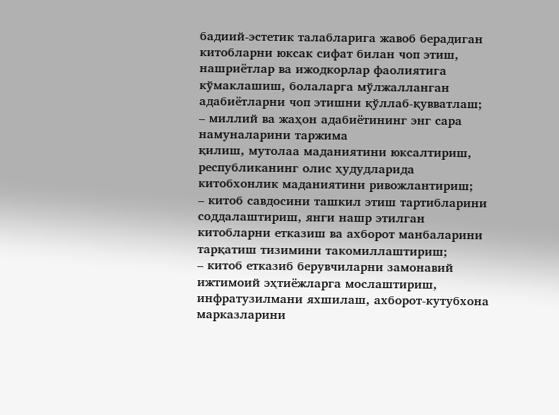бадиий-эстетик талабларига жавоб берадиган китобларни юксак сифат билан чоп этиш, нашриётлар ва ижодкорлар фаолиятига кўмаклашиш, болаларга мўлжалланган адабиётларни чоп этишни қўллаб-қувватлаш;
– миллий ва жаҳон адабиётининг энг сара намуналарини таржима
қилиш, мутолаа маданиятини юксалтириш, республиканинг олис ҳудудларида китобхонлик маданиятини ривожлантириш;
– китоб савдосини ташкил этиш тартибларини соддалаштириш, янги нашр этилган китобларни етказиш ва ахборот манбаларини тарқатиш тизимини такомиллаштириш;
– китоб етказиб берувчиларни замонавий ижтимоий эҳтиёжларга мослаштириш, инфратузилмани яхшилаш, ахборот-кутубхона марказларини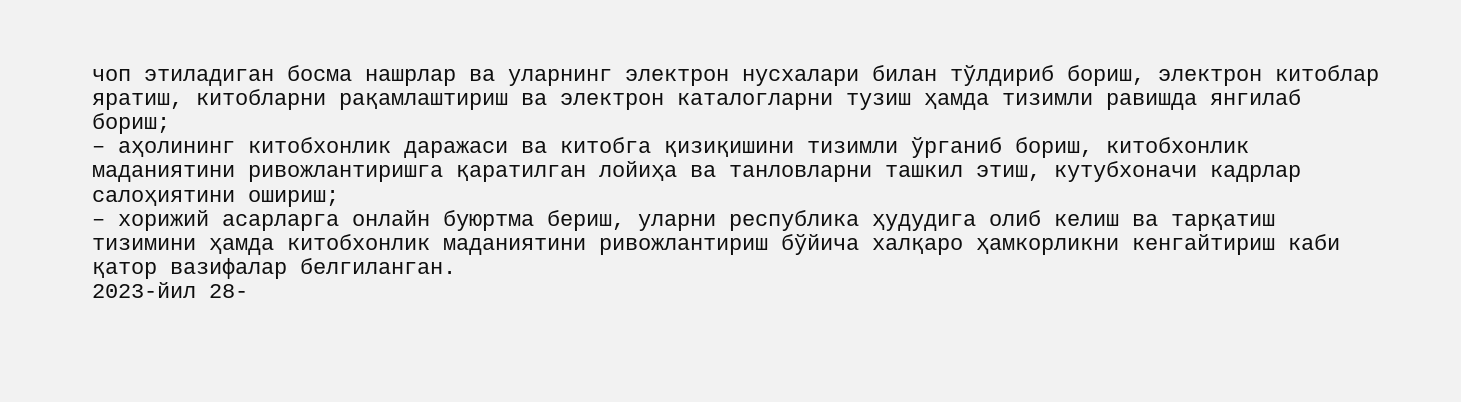чоп этиладиган босма нашрлар ва уларнинг электрон нусхалари билан тўлдириб бориш, электрон китоблар яратиш, китобларни рақамлаштириш ва электрон каталогларни тузиш ҳамда тизимли равишда янгилаб бориш;
– аҳолининг китобхонлик даражаси ва китобга қизиқишини тизимли ўрганиб бориш, китобхонлик маданиятини ривожлантиришга қаратилган лойиҳа ва танловларни ташкил этиш, кутубхоначи кадрлар салоҳиятини ошириш;
– хорижий асарларга онлайн буюртма бериш, уларни республика ҳудудига олиб келиш ва тарқатиш тизимини ҳамда китобхонлик маданиятини ривожлантириш бўйича халқаро ҳамкорликни кенгайтириш каби қатор вазифалар белгиланган.
2023-йил 28-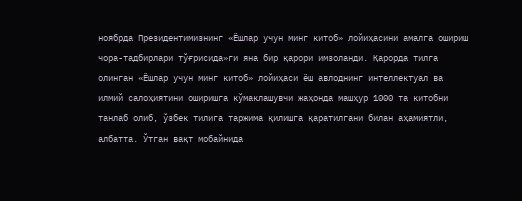ноябрда Президентимизнинг «Ёшлар учун минг китоб» лойиҳасини амалга ошириш чора-тадбирлари тўғрисида»ги яна бир қарори имзоланди. Қарорда тилга олинган «Ёшлар учун минг китоб» лойиҳаси ёш авлоднинг интеллектуал ва илмий салоҳиятини оширишга кўмаклашувчи жаҳонда машҳур 1000 та китобни танлаб олиб, ўзбек тилига таржима қилишга қаратилгани билан аҳамиятли, албатта. Ўтган вақт мобайнида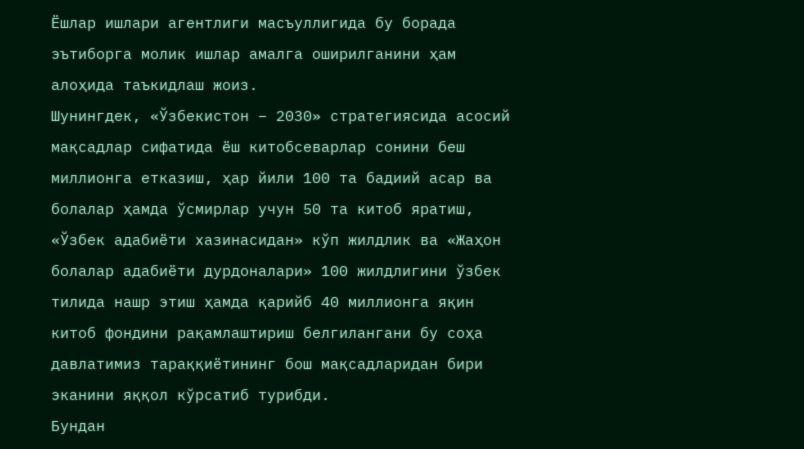Ёшлар ишлари агентлиги масъуллигида бу борада эътиборга молик ишлар амалга оширилганини ҳам алоҳида таъкидлаш жоиз.
Шунингдек, «Ўзбекистон – 2030» стратегиясида асосий мақсадлар сифатида ёш китобсеварлар сонини беш миллионга етказиш, ҳар йили 100 та бадиий асар ва болалар ҳамда ўсмирлар учун 50 та китоб яратиш, «Ўзбек адабиёти хазинасидан» кўп жилдлик ва «Жаҳон болалар адабиёти дурдоналари» 100 жилдлигини ўзбек тилида нашр этиш ҳамда қарийб 40 миллионга яқин китоб фондини рақамлаштириш белгилангани бу соҳа давлатимиз тараққиётининг бош мақсадларидан бири эканини яққол кўрсатиб турибди.
Бундан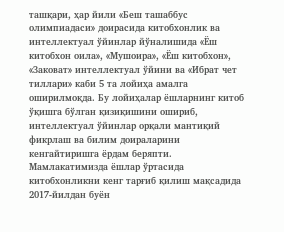ташқари, ҳар йили «Беш ташаббус олимпиадаси» доирасида китобхонлик ва интеллектуал ўйинлар йўналишида «Ёш китобхон оила», «Мушоира», «Ёш китобхон», «Заковат» интеллектуал ўйини ва «Ибрат чет тиллари» каби 5 та лойиҳа амалга оширилмоқда. Бу лойиҳалар ёшларнинг китоб ўқишга бўлган қизиқишини ошириб, интеллектуал ўйинлар орқали мантиқий фикрлаш ва билим доираларини кенгайтиришга ёрдам беряпти.
Мамлакатимизда ёшлар ўртасида китобхонликни кенг тарғиб қилиш мақсадида 2017-йилдан буён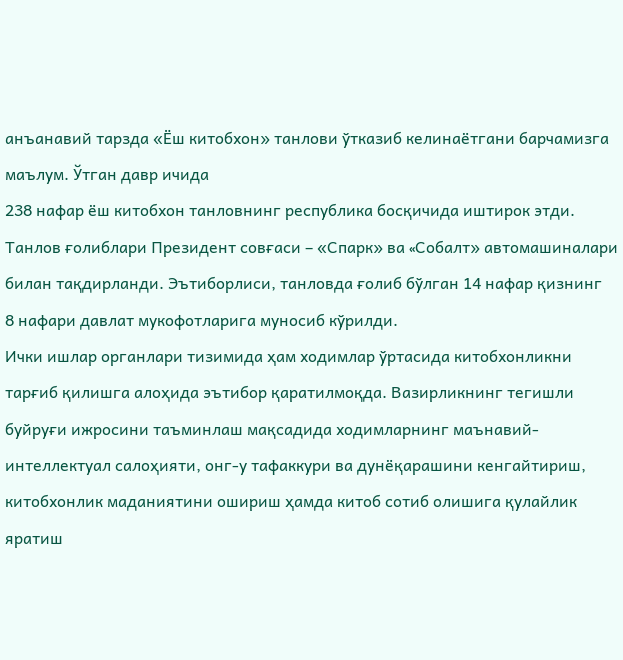анъанавий тарзда «Ёш китобхон» танлови ўтказиб келинаётгани барчамизга маълум. Ўтган давр ичида
238 нафар ёш китобхон танловнинг республика босқичида иштирок этди. Танлов ғолиблари Президент совғаси – «Спарк» ва «Cобалт» автомашиналари билан тақдирланди. Эътиборлиси, танловда ғолиб бўлган 14 нафар қизнинг
8 нафари давлат мукофотларига муносиб кўрилди.
Ички ишлар органлари тизимида ҳам ходимлар ўртасида китобхонликни тарғиб қилишга алоҳида эътибор қаратилмоқда. Вазирликнинг тегишли буйруғи ижросини таъминлаш мақсадида ходимларнинг маънавий-интеллектуал салоҳияти, онг-у тафаккури ва дунёқарашини кенгайтириш, китобхонлик маданиятини ошириш ҳамда китоб сотиб олишига қулайлик яратиш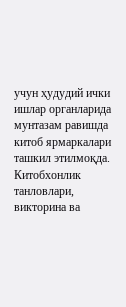учун ҳудудий ички ишлар органларида мунтазам равишда китоб ярмаркалари ташкил этилмоқда. Китобхонлик танловлари, викторина ва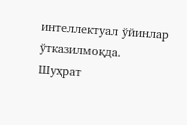интеллектуал ўйинлар ўтказилмоқда.
Шуҳрат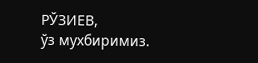РЎЗИЕВ,
ўз мухбиримиз.